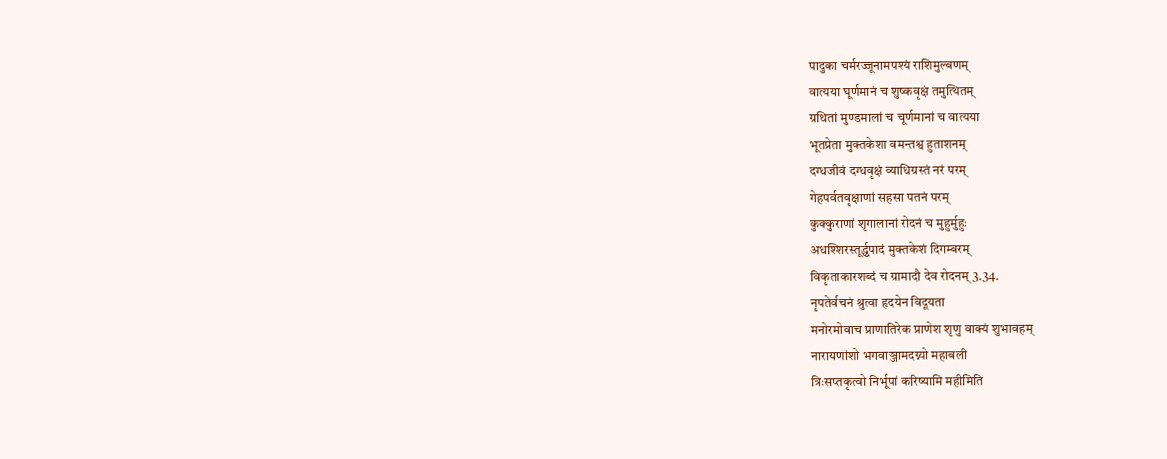पादुका चर्मरज्जूनामपश्यं राशिमुल्बणम्
वात्यया घूर्णमानं च शुष्कवृक्षं तमुत्थितम्
ग्रथितां मुण्डमालां च चूर्णमानां च वात्यया
भूतप्रेता मुक्तकेशा वमन्तश्व हुताशनम्
दग्धजीवं दग्धवृक्षं व्याधिग्रस्तं नरं परम्
गेहपर्वतवृक्षाणां सहसा पतनं परम्
कुक्कुराणां शृगालानां रोदनं च मुहुर्मुहुः
अधश्शिरस्तूर्द्ध्वपादं मुक्तकेशं दिगम्बरम्
विकृताकारशब्दं च ग्रामादौ देव रोदनम् 3.34.
नृपतेर्वचनं श्रुत्वा हृदयेन विदूयता
मनोरमोवाच प्राणातिरेक प्राणेश शृणु वाक्यं शुभावहम्
नारायणांशो भगवाञ्जामदग्न्यो महाबली
त्रिःसप्तकृत्वो निर्भूपां करिष्यामि महीमिति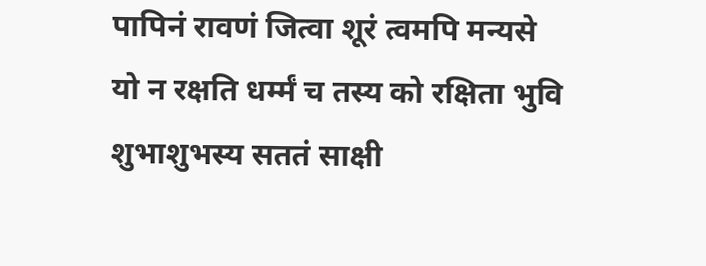पापिनं रावणं जित्वा शूरं त्वमपि मन्यसे
यो न रक्षति धर्म्मं च तस्य को रक्षिता भुवि
शुभाशुभस्य सततं साक्षी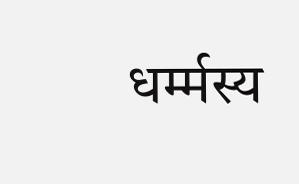धर्म्मस्य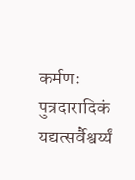कर्मणः
पुत्रदारादिकं यद्यत्सर्वैश्वर्य्यं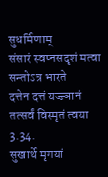सुधर्मिणाम्
संसारं स्वप्नसदृशं मत्वा सन्तोऽत्र भारते
दत्तेन दत्तं यज्ज्ञानं तत्सर्वं विस्मृतं त्वया 3.34.
सुखार्थे मृगयां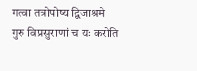गत्वा तत्रोपोष्य द्विजाश्रमे
गुरु विप्रसुराणां च यः करोति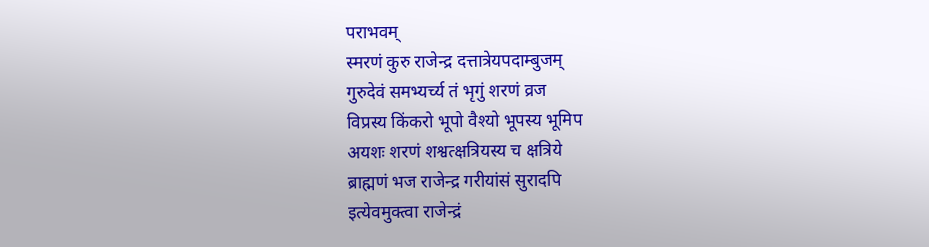पराभवम्
स्मरणं कुरु राजेन्द्र दत्तात्रेयपदाम्बुजम्
गुरुदेवं समभ्यर्च्य तं भृगुं शरणं व्रज
विप्रस्य किंकरो भूपो वैश्यो भूपस्य भूमिप
अयशः शरणं शश्वत्क्षत्रियस्य च क्षत्रिये
ब्राह्मणं भज राजेन्द्र गरीयांसं सुरादपि
इत्येवमुक्त्वा राजेन्द्रं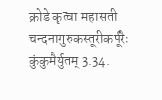क्रोडे कृत्वा महासती
चन्दनागुरुकस्तूरीकर्पूरैः कुंकुमैर्युतम् 3.34.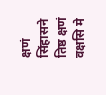क्षणं सिंहासने तिष्ठ क्षणं वक्षसि मे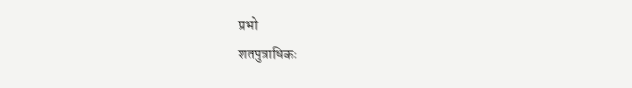प्रभो
शतपुत्राधिकः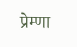प्रेम्णा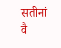सतीनां वै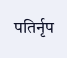पतिर्नृप